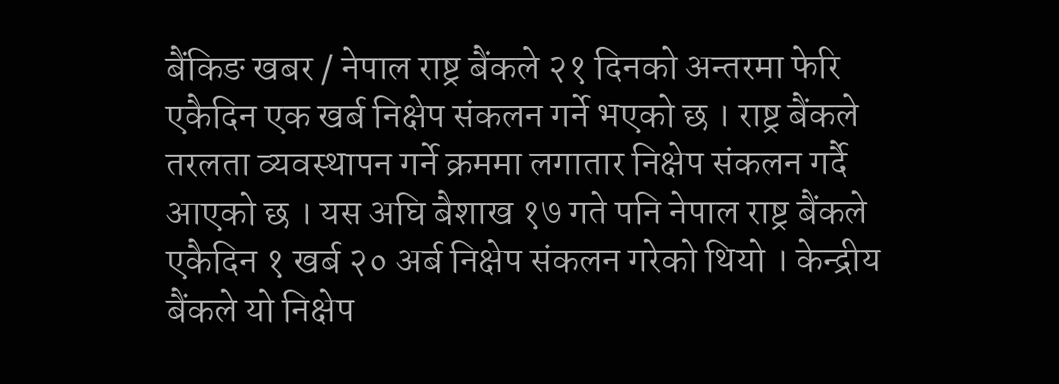बैंकिङ खबर / नेपाल राष्ट्र बैंकले २१ दिनको अन्तरमा फेरि एकैदिन एक खर्ब निक्षेप संकलन गर्ने भएको छ । राष्ट्र बैंकले तरलता व्यवस्थापन गर्ने क्रममा लगातार निक्षेप संकलन गर्दै आएको छ । यस अघि बैशाख १७ गते पनि नेपाल राष्ट्र बैंकले एकैदिन १ खर्ब २० अर्ब निक्षेप संकलन गरेको थियो । केन्द्रीय बैंकले यो निक्षेप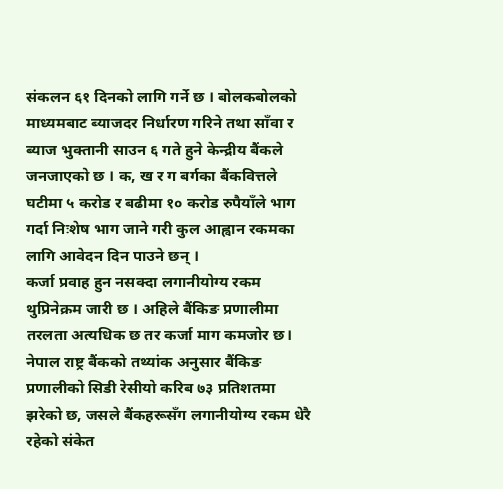संकलन ६१ दिनको लागि गर्ने छ । बोलकबोलको माध्यमबाट ब्याजदर निर्धारण गरिने तथा साँवा र ब्याज भुक्तानी साउन ६ गते हुने केन्द्रीय बैंकले जनजाएको छ । क, ख र ग बर्गका बैंकवित्तले घटीमा ५ करोड र बढीमा १० करोड रुपैयाँले भाग गर्दा निःशेष भाग जाने गरी कुल आह्वान रकमका लागि आवेदन दिन पाउने छन् ।
कर्जा प्रवाह हुन नसक्दा लगानीयोग्य रकम थुप्रिनेक्रम जारी छ । अहिले बैंकिङ प्रणालीमा तरलता अत्यधिक छ तर कर्जा माग कमजोर छ। नेपाल राष्ट्र बैंकको तथ्यांक अनुसार बैंकिङ प्रणालीको सिडी रेसीयो करिब ७३ प्रतिशतमा झरेको छ, जसले बैंकहरूसँग लगानीयोग्य रकम धेरै रहेको संकेत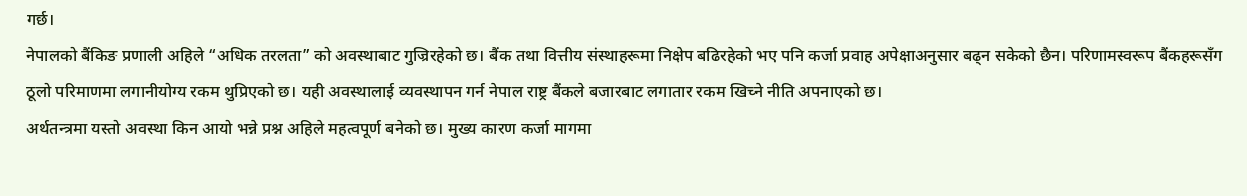गर्छ।
नेपालको बैंकिङ प्रणाली अहिले “अधिक तरलता” को अवस्थाबाट गुज्रिरहेको छ। बैंक तथा वित्तीय संस्थाहरूमा निक्षेप बढिरहेको भए पनि कर्जा प्रवाह अपेक्षाअनुसार बढ्न सकेको छैन। परिणामस्वरूप बैंकहरूसँग ठूलो परिमाणमा लगानीयोग्य रकम थुप्रिएको छ। यही अवस्थालाई व्यवस्थापन गर्न नेपाल राष्ट्र बैंकले बजारबाट लगातार रकम खिच्ने नीति अपनाएको छ।
अर्थतन्त्रमा यस्तो अवस्था किन आयो भन्ने प्रश्न अहिले महत्वपूर्ण बनेको छ। मुख्य कारण कर्जा मागमा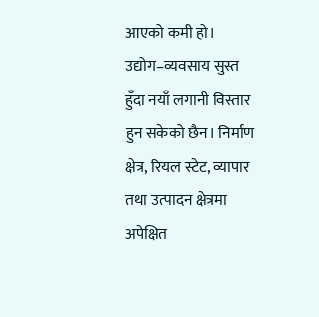आएको कमी हो। उद्योग–व्यवसाय सुस्त हुँदा नयाँ लगानी विस्तार हुन सकेको छैन। निर्माण क्षेत्र, रियल स्टेट, व्यापार तथा उत्पादन क्षेत्रमा अपेक्षित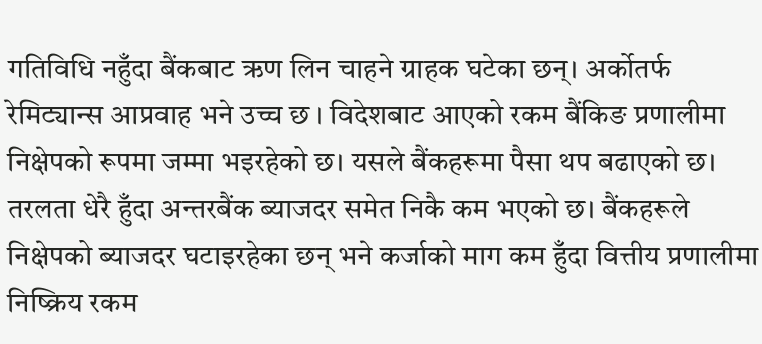गतिविधि नहुँदा बैंकबाट ऋण लिन चाहने ग्राहक घटेका छन्। अर्कोतर्फ रेमिट्यान्स आप्रवाह भने उच्च छ । विदेशबाट आएको रकम बैंकिङ प्रणालीमा निक्षेपको रूपमा जम्मा भइरहेको छ। यसले बैंकहरूमा पैसा थप बढाएको छ। तरलता धेरै हुँदा अन्तरबैंक ब्याजदर समेत निकै कम भएको छ। बैंकहरूले निक्षेपको ब्याजदर घटाइरहेका छन् भने कर्जाको माग कम हुँदा वित्तीय प्रणालीमा निष्क्रिय रकम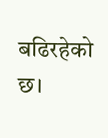बढिरहेको छ।